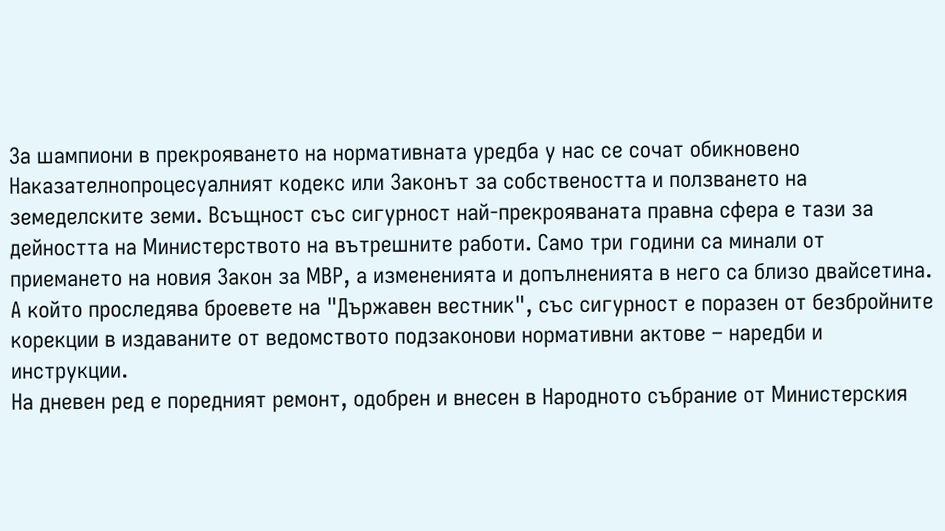За шампиони в прекрояването на нормативната уредба у нас се сочат обикновено Наказателнопроцесуалният кодекс или Законът за собствеността и ползването на земеделските земи. Всъщност със сигурност най-прекрояваната правна сфера е тази за дейността на Министерството на вътрешните работи. Само три години са минали от приемането на новия Закон за МВР, а измененията и допълненията в него са близо двайсетина. А който проследява броевете на "Държавен вестник", със сигурност е поразен от безбройните корекции в издаваните от ведомството подзаконови нормативни актове – наредби и инструкции.
На дневен ред е поредният ремонт, одобрен и внесен в Народното събрание от Министерския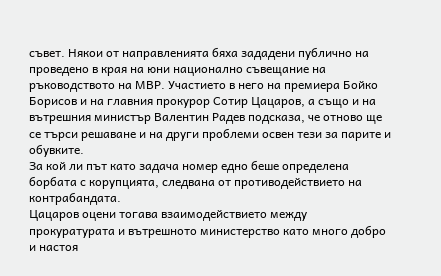съвет. Някои от направленията бяха зададени публично на проведено в края на юни национално съвещание на ръководството на МВР. Участието в него на премиера Бойко Борисов и на главния прокурор Сотир Цацаров, а също и на вътрешния министър Валентин Радев подсказа, че отново ще се търси решаване и на други проблеми освен тези за парите и обувките.
За кой ли път като задача номер едно беше определена борбата с корупцията, следвана от противодействието на контрабандата.
Цацаров оцени тогава взаимодействието между прокуратурата и вътрешното министерство като много добро и настоя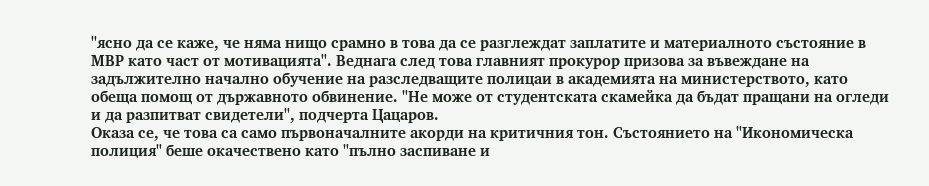"ясно да се каже, че няма нищо срамно в това да се разглеждат заплатите и материалното състояние в МВР като част от мотивацията". Веднага след това главният прокурор призова за въвеждане на задължително начално обучение на разследващите полицаи в академията на министерството, като обеща помощ от държавното обвинение. "Не може от студентската скамейка да бъдат пращани на огледи и да разпитват свидетели", подчерта Цацаров.
Оказа се, че това са само първоначалните акорди на критичния тон. Състоянието на "Икономическа полиция" беше окачествено като "пълно заспиване и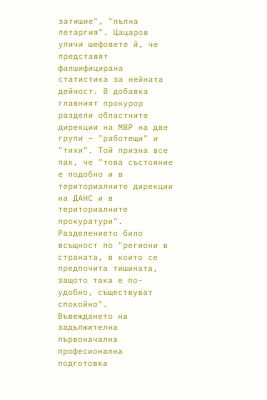затишие", "пълна летаргия". Цацаров уличи шефовете й, че представят фалшифицирана статистика за нейната дейност. В добавка главният прокурор раздели областните дирекции на МВР на две групи – "работещи" и "тихи". Той призна все пак, че "това състояние е подобно и в териториалните дирекции на ДАНС и в териториалните прокуратури". Разделението било всъщност по "региони в страната, в които се предпочита тишината, защото така е по-удобно, съществуват спокойно".
Въвеждането на задължителна първоначална професионална подготовка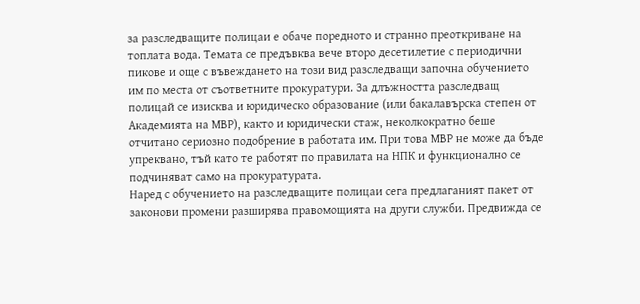за разследващите полицаи е обаче поредното и странно преоткриване на топлата вода. Темата се предъвква вече второ десетилетие с периодични пикове и още с въвеждането на този вид разследващи започна обучението им по места от съответните прокуратури. За длъжността разследващ полицай се изисква и юридическо образование (или бакалавърска степен от Академията на МВР), както и юридически стаж, неколкократно беше отчитано сериозно подобрение в работата им. При това МВР не може да бъде упреквано, тъй като те работят по правилата на НПК и функционално се подчиняват само на прокуратурата.
Наред с обучението на разследващите полицаи сега предлаганият пакет от законови промени разширява правомощията на други служби. Предвижда се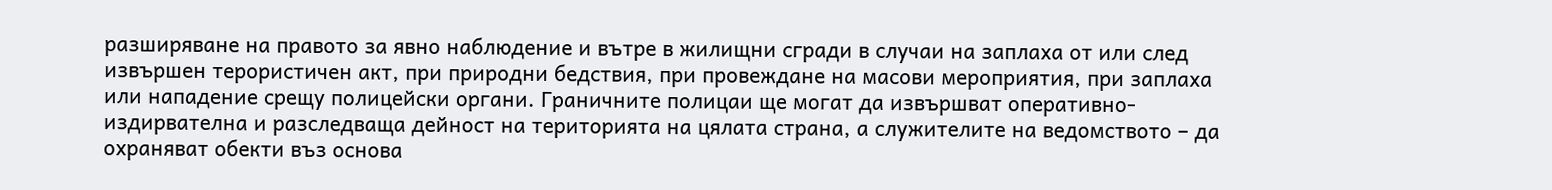разширяване на правото за явно наблюдение и вътре в жилищни сгради в случаи на заплаха от или след извършен терористичен акт, при природни бедствия, при провеждане на масови мероприятия, при заплаха или нападение срещу полицейски органи. Граничните полицаи ще могат да извършват оперативно-издирвателна и разследваща дейност на територията на цялата страна, а служителите на ведомството – да охраняват обекти въз основа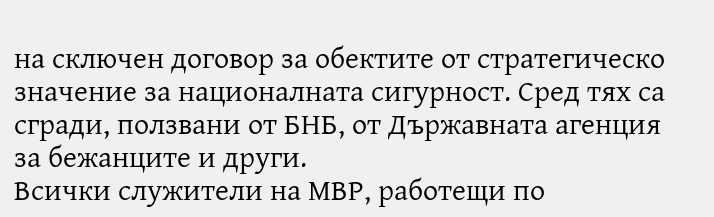на сключен договор за обектите от стратегическо значение за националната сигурност. Сред тях са сгради, ползвани от БНБ, от Държавната агенция за бежанците и други.
Всички служители на МВР, работещи по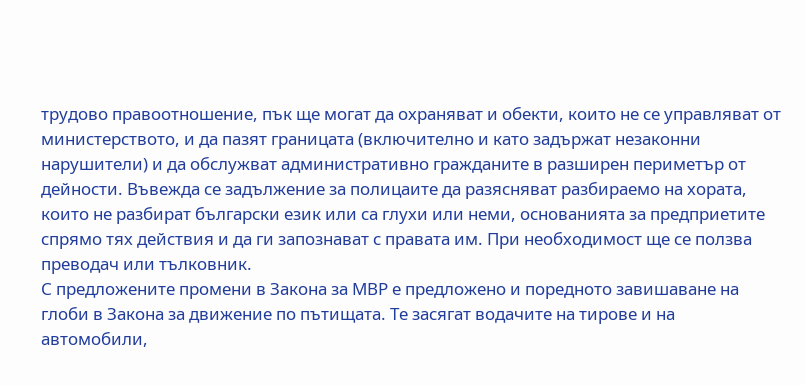трудово правоотношение, пък ще могат да охраняват и обекти, които не се управляват от министерството, и да пазят границата (включително и като задържат незаконни нарушители) и да обслужват административно гражданите в разширен периметър от дейности. Въвежда се задължение за полицаите да разясняват разбираемо на хората, които не разбират български език или са глухи или неми, основанията за предприетите спрямо тях действия и да ги запознават с правата им. При необходимост ще се ползва преводач или тълковник.
С предложените промени в Закона за МВР е предложено и поредното завишаване на глоби в Закона за движение по пътищата. Те засягат водачите на тирове и на автомобили,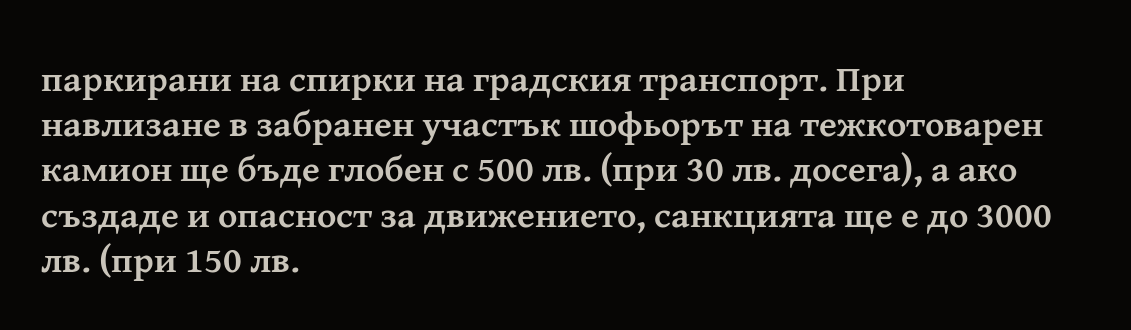паркирани на спирки на градския транспорт. При навлизане в забранен участък шофьорът на тежкотоварен камион ще бъде глобен с 500 лв. (при 30 лв. досега), а ако създаде и опасност за движението, санкцията ще е до 3000 лв. (при 150 лв.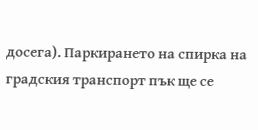досега). Паркирането на спирка на градския транспорт пък ще се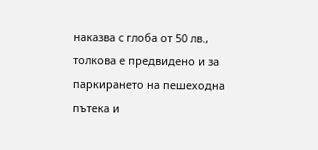наказва с глоба от 50 лв., толкова е предвидено и за паркирането на пешеходна пътека и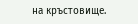на кръстовище.